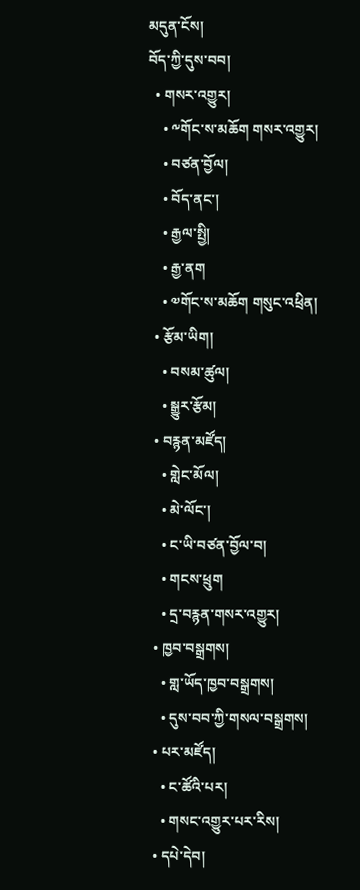མདུན་ངོས།
བོད་ཀྱི་དུས་བབ།
  • གསར་འགྱུར།
    • ༸གོང་ས་མཆོག གསར་འགྱུར།
    • བཙན་བྱོལ།
    • བོད་ནང་།
    • རྒྱལ་སྤྱི།
    • རྒྱ་ནག
    • ༧གོང་ས་མཆོག གསུང་འཕྲིན།
  • རྩོམ་ཡིག།
    • བསམ་ཚུལ།
    • སྒྱུར་རྩོམ།
  • བརྙན་མཛོད།
    • གླེང་མོལ།
    • མེ་ལོང་།
    • ང་ཡི་བཙན་བྱོལ་བ།
    • གངས་ཕྲུག
    • དྲ་བརྙན་གསར་འགྱུར།
  • ཁྱབ་བསྒྲགས།
    • གླ་ཡོད་ཁྱབ་བསྒྲགས།
    • དུས་བབ་ཀྱི་གསལ་བསྒྲགས།
  • པར་མཛོད།
    • ང་ཚོའི་པར།
    • གསང་འགྱུར་པར་རིས།
  • དཔེ་དེབ།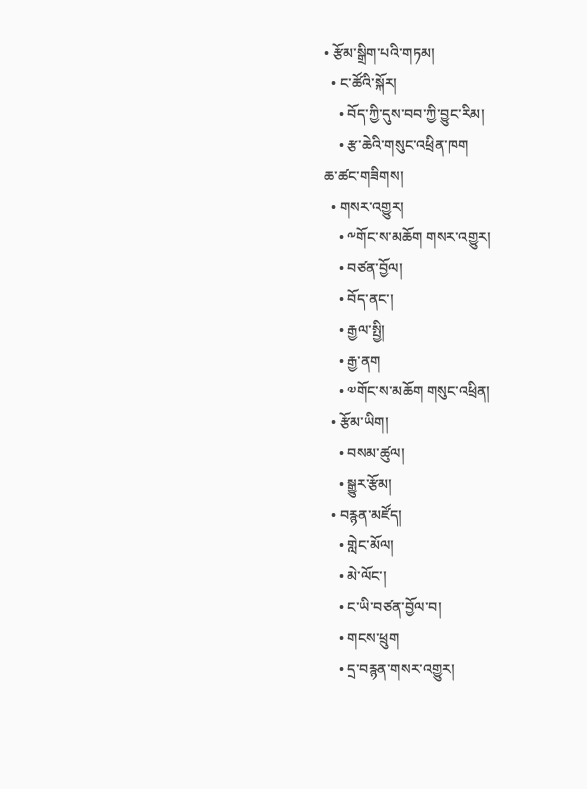• རྩོམ་སྒྲིག་པའི་གཏམ།
  • ང་ཚོའི་སྐོར།
    • བོད་ཀྱི་དུས་བབ་ཀྱི་བྱུང་རིམ།
    • རྩ་ཆེའི་གསུང་འཕྲིན་ཁག
ཆ་ཚང་གཟིགས།
  • གསར་འགྱུར།
    • ༸གོང་ས་མཆོག གསར་འགྱུར།
    • བཙན་བྱོལ།
    • བོད་ནང་།
    • རྒྱལ་སྤྱི།
    • རྒྱ་ནག
    • ༧གོང་ས་མཆོག གསུང་འཕྲིན།
  • རྩོམ་ཡིག།
    • བསམ་ཚུལ།
    • སྒྱུར་རྩོམ།
  • བརྙན་མཛོད།
    • གླེང་མོལ།
    • མེ་ལོང་།
    • ང་ཡི་བཙན་བྱོལ་བ།
    • གངས་ཕྲུག
    • དྲ་བརྙན་གསར་འགྱུར།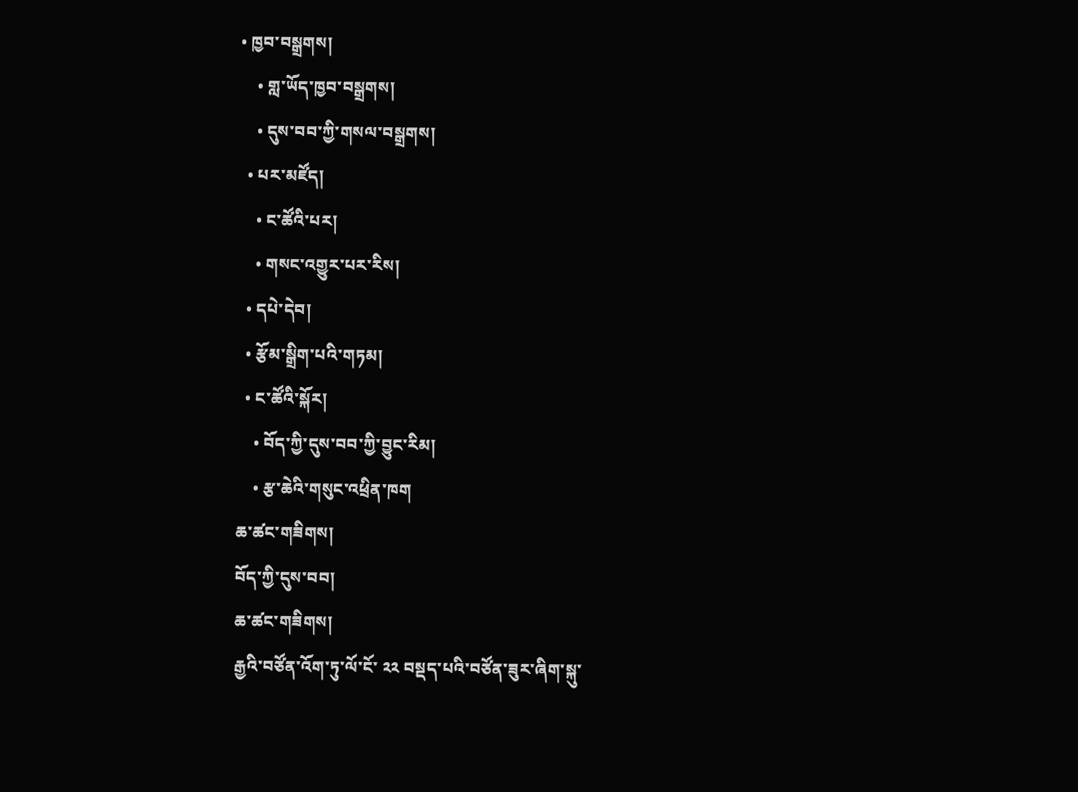• ཁྱབ་བསྒྲགས།
    • གླ་ཡོད་ཁྱབ་བསྒྲགས།
    • དུས་བབ་ཀྱི་གསལ་བསྒྲགས།
  • པར་མཛོད།
    • ང་ཚོའི་པར།
    • གསང་འགྱུར་པར་རིས།
  • དཔེ་དེབ།
  • རྩོམ་སྒྲིག་པའི་གཏམ།
  • ང་ཚོའི་སྐོར།
    • བོད་ཀྱི་དུས་བབ་ཀྱི་བྱུང་རིམ།
    • རྩ་ཆེའི་གསུང་འཕྲིན་ཁག
ཆ་ཚང་གཟིགས།
བོད་ཀྱི་དུས་བབ།
ཆ་ཚང་གཟིགས།
རྒྱའི་བཙོན་འོག་ཏུ་ལོ་ངོ་ ༢༢ བསྡད་པའི་བཙོན་ཟུར་ཞིག་སྐུ་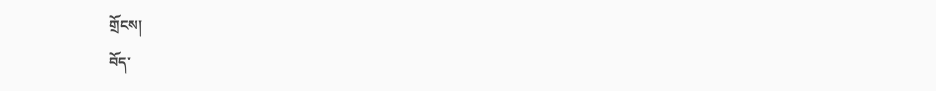གྲོངས།
བོད་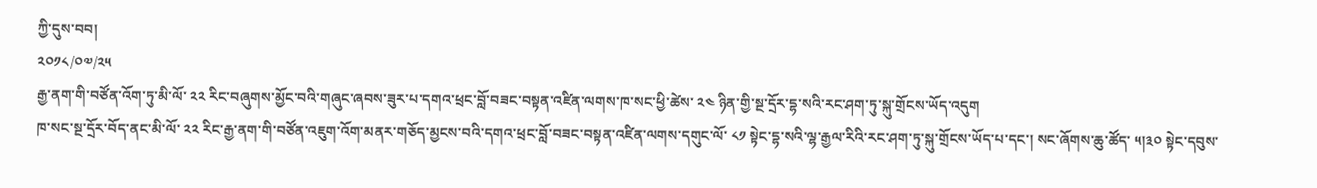ཀྱི་དུས་བབ།
༢༠༡༨/༠༧/༢༥
རྒྱ་ནག་གི་བཙོན་འོག་ཏུ་མི་ལོ་ ༢༢ རིང་བཞུགས་མྱོང་བའི་གཞུང་ཞབས་ཟུར་པ་དགའ་ཕྲང་བློ་བཟང་བསྟན་འཛིན་ལགས་ཁ་སང་ཕྱི་ཚེས་ ༢༤ ཉིན་གྱི་སྔ་དྲོར་དྷ་སའི་རང་ཤག་ཏུ་སྐུ་གྲོངས་ཡོད་འདུག
ཁ་སང་སྔ་དྲོར་བོད་ནང་མི་ལོ་ ༢༢ རིང་རྒྱ་ནག་གི་བཙོན་འཇུག་འོག་མནར་གཅོད་མྱངས་བའི་དགའ་ཕྲང་བློ་བཟང་བསྟན་འཛིན་ལགས་དགུང་ལོ་ ༨༡ སྟེང་དྷ་སའི་ལྷ་རྒྱལ་རིའི་རང་ཤག་ཏུ་སྐུ་གྲོངས་ཡོད་པ་དང་། སང་ཞོགས་ཆུ་ཚོད་ ༥།༣༠ སྟེང་དབུས་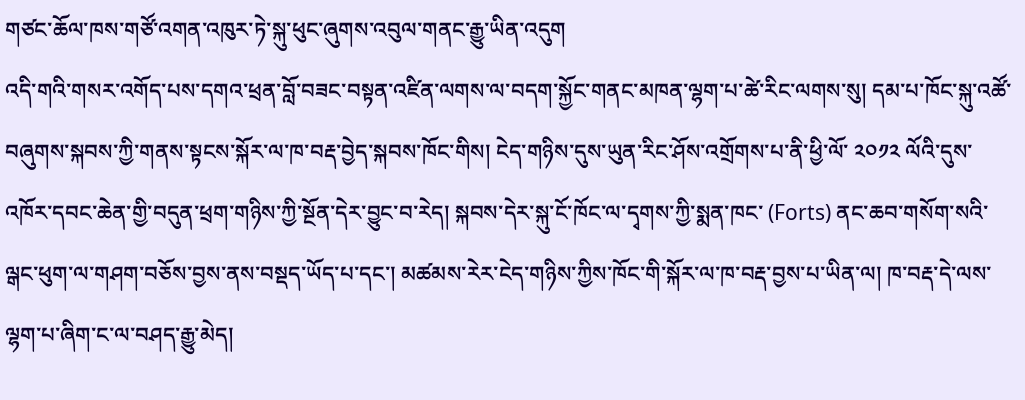གཙང་ཆོལ་ཁས་གཙོ་འགན་འཁུར་ཏེ་སྐུ་ཕུང་ཞུགས་འབུལ་གནང་རྒྱུ་ཡིན་འདུག
འདི་གའི་གསར་འགོད་པས་དགའ་ཕྲན་བློ་བཟང་བསྟན་འཛིན་ལགས་ལ་བདག་སྐྱོང་གནང་མཁན་ལྷག་པ་ཚེ་རིང་ལགས་སུ། དམ་པ་ཁོང་སྐུ་འཚོ་བཞུགས་སྐབས་ཀྱི་གནས་སྟངས་སྐོར་ལ་ཁ་བརྡ་བྱེད་སྐབས་ཁོང་གིས། ངེད་གཉིས་དུས་ཡུན་རིང་ཤོས་འགྲོགས་པ་ནི་ཕྱི་ལོ་ ༢༠༡༢ ལོའི་དུས་འཁོར་དབང་ཆེན་གྱི་བདུན་ཕྲག་གཉིས་ཀྱི་སྔོན་དེར་བྱུང་བ་རེད། སྐབས་དེར་སྐུ་ངོ་ཁོང་ལ་དྭགས་ཀྱི་སྨན་ཁང་ (Forts) ནང་ཆབ་གསོག་སའི་ལྒང་ཕུག་ལ་གཤག་བཅོས་བྱས་ནས་བསྡད་ཡོད་པ་དང་། མཚམས་རེར་ངེད་གཉིས་ཀྱིས་ཁོང་གི་སྐོར་ལ་ཁ་བརྡ་བྱས་པ་ཡིན་ལ། ཁ་བརྡ་དེ་ལས་ལྷག་པ་ཞིག་ང་ལ་བཤད་རྒྱུ་མེད།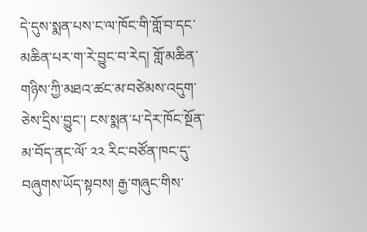དེ་དུས་སྨན་པས་ང་ལ་ཁོང་གི་གློ་བ་དང་མཆིན་པར་ག་རེ་བྱུང་བ་རེད། གློ་མཆིན་གཉིས་ཀྱི་མཐའ་ཚང་མ་བཙེམས་འདུག་ཅེས་དྲིས་བྱུང་། ངས་སྨན་པ་དེར་ཁོང་སྔོན་མ་བོད་ནང་ལོ་ ༢༢ རིང་བཙོན་ཁང་དུ་བཞུགས་ཡོད་སྟབས། རྒྱ་གཞུང་གིས་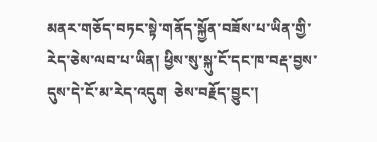མནར་གཅོད་བཏང་སྟེ་གནོད་སྐྱོན་བཟོས་པ་ཡིན་གྱི་རེད་ཅེས་ལབ་པ་ཡིན། ཕྱིས་སུ་སྐུ་ངོ་དང་ཁ་བརྡ་བྱས་དུས་དེ་ངོ་མ་རེད་འདུག  ཅེས་བརྗོད་བྱུང་།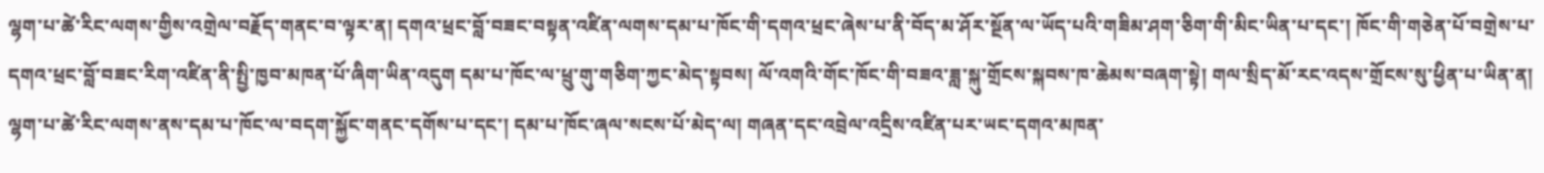ལྷག་པ་ཚེ་རིང་ལགས་གྱིས་འགྲེལ་བརྗོད་གནང་བ་ལྟར་ན། དགའ་ཕྲང་བློ་བཟང་བསྟན་འཛིན་ལགས་དམ་པ་ཁོང་གི་དགའ་ཕྲང་ཞེས་པ་ནི་བོད་མ་ཤོར་སྔོན་ལ་ཡོད་པའི་གཟིམ་ཤག་ཅིག་གི་མིང་ཡིན་པ་དང་། ཁོང་གི་གཅེན་པོ་བགྲེས་པ་དགའ་ཕྲང་བློ་བཟང་རིག་འཛིན་ནི་སྤྱི་ཁྱབ་མཁན་པོ་ཞིག་ཡིན་འདུག དམ་པ་ཁོང་ལ་ཕྲུ་གུ་གཅིག་ཀྱང་མེད་སྟབས། ལོ་འགའི་གོང་ཁོང་གི་བཟའ་ཟླ་སྐུ་གྲོངས་སྐབས་ཁ་ཆེམས་བཞག་སྟེ། གལ་སྲིད་མོ་རང་འདས་གྲོངས་སུ་ཕྱིན་པ་ཡིན་ན། ལྷག་པ་ཚེ་རིང་ལགས་ནས་དམ་པ་ཁོང་ལ་བདག་སྐྱོང་གནང་དགོས་པ་དང་། དམ་པ་ཁོང་ཞལ་སངས་པོ་མེད་ལ། གཞན་དང་འབྲེལ་འདྲིས་འཛིན་པར་ཡང་དགའ་མཁན་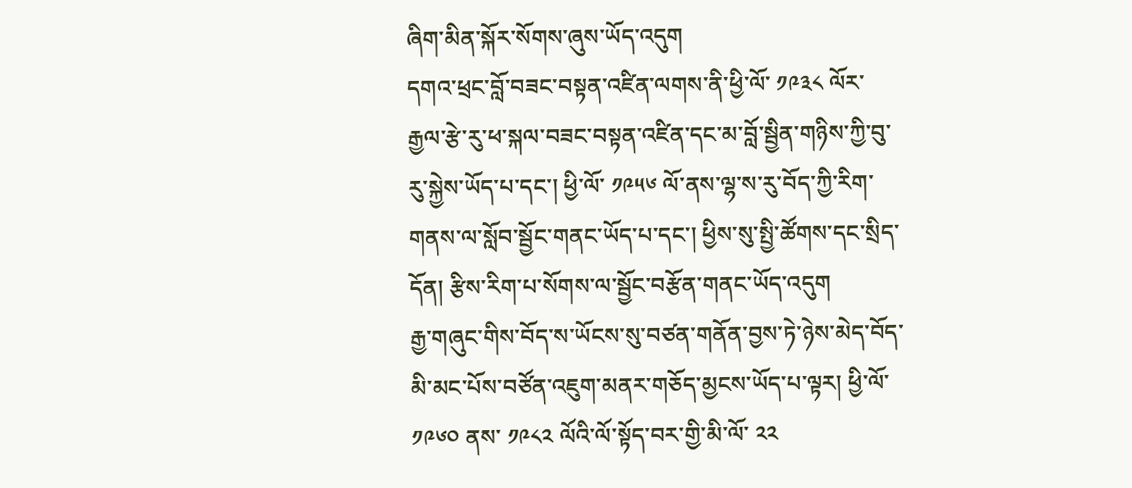ཞིག་མིན་སྐོར་སོགས་ཞུས་ཡོད་འདུག
དགའ་ཕྲང་བློ་བཟང་བསྟན་འཛིན་ལགས་ནི་ཕྱི་ལོ་ ༡༩༣༨ ལོར་རྒྱལ་རྩེ་རུ་ཕ་སྐལ་བཟང་བསྟན་འཛིན་དང་མ་བློ་སྦྱིན་གཉིས་ཀྱི་བུ་རུ་སྐྱེས་ཡོད་པ་དང་། ཕྱི་ལོ་ ༡༩༥༦ ལོ་ནས་ལྷ་ས་རུ་བོད་ཀྱི་རིག་གནས་ལ་སློབ་སྦྱོང་གནང་ཡོད་པ་དང་། ཕྱིས་སུ་སྤྱི་ཚོགས་དང་སྲིད་དོན། རྩིས་རིག་པ་སོགས་ལ་སྦྱོང་བརྩོན་གནང་ཡོད་འདུག
རྒྱ་གཞུང་གིས་བོད་ས་ཡོངས་སུ་བཙན་གནོན་བྱས་ཏེ་ཉེས་མེད་བོད་མི་མང་པོས་བཙོན་འཇུག་མནར་གཅོད་མྱངས་ཡོད་པ་ལྟར། ཕྱི་ལོ་ ༡༩༦༠ ནས་ ༡༩༨༢ ལོའི་ལོ་སྟོད་བར་གྱི་མི་ལོ་ ༢༢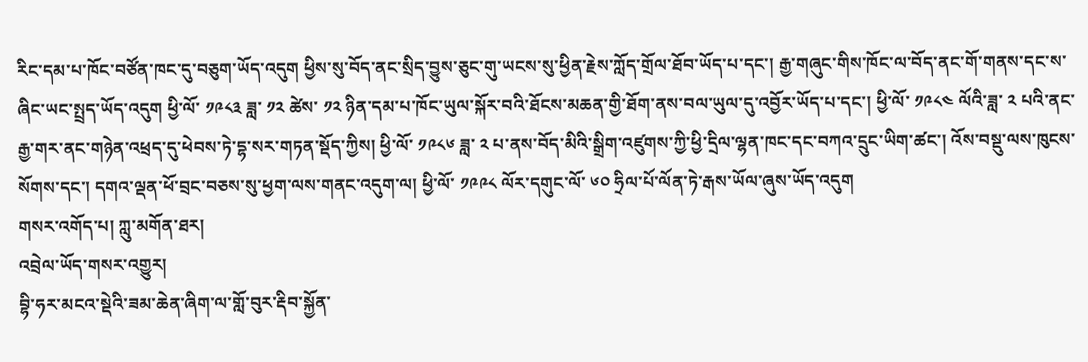རིང་དམ་པ་ཁོང་བཙོན་ཁང་དུ་བཅུག་ཡོད་འདུག ཕྱིས་སུ་བོད་ནང་སྲིད་བྱུས་ཅུང་གུ་ཡངས་སུ་ཕྱིན་རྗེས་ཀློད་གྲོལ་ཐོབ་ཡོད་པ་དང་། རྒྱ་གཞུང་གིས་ཁོང་ལ་བོད་ནང་གོ་གནས་དང་ས་ཞིང་ཡང་སྤྲད་ཡོད་འདུག ཕྱི་ལོ་ ༡༩༨༣ ཟླ་ ༡༢ ཚེས་ ༡༢ ཉིན་དམ་པ་ཁོང་ཡུལ་སྐོར་བའི་ཐོངས་མཆན་གྱི་ཐོག་ནས་བལ་ཡུལ་དུ་འབྱོར་ཡོད་པ་དང་། ཕྱི་ལོ་ ༡༩༨༤ ལོའི་ཟླ་ ༢ པའི་ནང་རྒྱ་གར་ནང་གཉེན་འཕྲད་དུ་ཕེབས་ཏེ་དྷ་སར་གཏན་སྡོད་ཀྱིས། ཕྱི་ལོ་ ༡༩༨༦ ཟླ་ ༢ པ་ནས་བོད་མིའི་སྒྲིག་འཛུགས་ཀྱི་ཕྱི་དྲིལ་ལྷན་ཁང་དང་བཀའ་དྲུང་ཡིག་ཚང་། འོས་བསྡུ་ལས་ཁུངས་སོགས་དང་། དགའ་ལྡན་ཕོ་བྲང་བཅས་སུ་ཕྱག་ལས་གནང་འདུག་ལ། ཕྱི་ལོ་ ༡༩༩༨ ལོར་དགུང་ལོ་ ༦༠ ཧྲིལ་པོ་ལོན་ཏེ་རྒས་ཡོལ་ཞུས་ཡོད་འདུག
གསར་འགོད་པ། ཀླུ་མགོན་ཐར།
འབྲེལ་ཡོད་གསར་འགྱུར།
བྷི་ཧར་མངའ་སྡེའི་ཟམ་ཆེན་ཞིག་ལ་གློ་བུར་རྡིབ་སྐྱོན་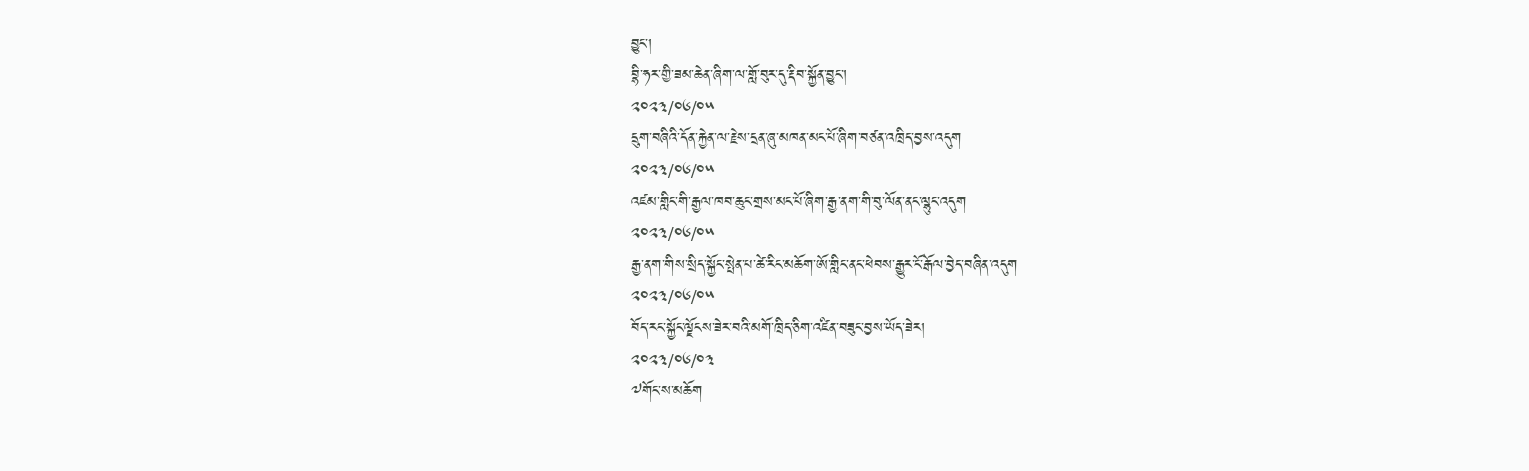བྱུང་།
བྷི་ཧར་གྱི་ཟམ་ཆེན་ཞིག་ལ་གློ་བུར་དུ་རྡིབ་སྐྱོན་བྱུང་།
༢༠༢༣/༠༦/༠༥
དྲུག་བཞིའི་དོན་རྐྱེན་ལ་རྗེས་དྲན་ཞུ་མཁན་མང་པོ་ཞིག་བཙན་འཁྲིད་བྱས་འདུག
༢༠༢༣/༠༦/༠༥
འཛམ་གླིང་གི་རྒྱལ་ཁབ་ཆུང་གྲས་མང་པོ་ཞིག་རྒྱ་ནག་གི་བུ་ལོན་ནང་ལྷུང་འདུག
༢༠༢༣/༠༦/༠༥
རྒྱ་ནག་གིས་སྲིད་སྐྱོང་སྤེན་པ་ཚེ་རིང་མཆོག་ཨོ་གླིང་ནང་ཕེབས་རྒྱུར་ངོ་རྒོལ་བྱེད་བཞིན་འདུག
༢༠༢༣/༠༦/༠༥
བོད་རང་སྐྱོང་ལྗོངས་ཟེར་བའི་མགོ་ཁྲིད་ཅིག་འཛིན་བཟུང་བྱས་ཡོད་ཟེར།
༢༠༢༣/༠༦/༠༣
༧གོང་ས་མཆོག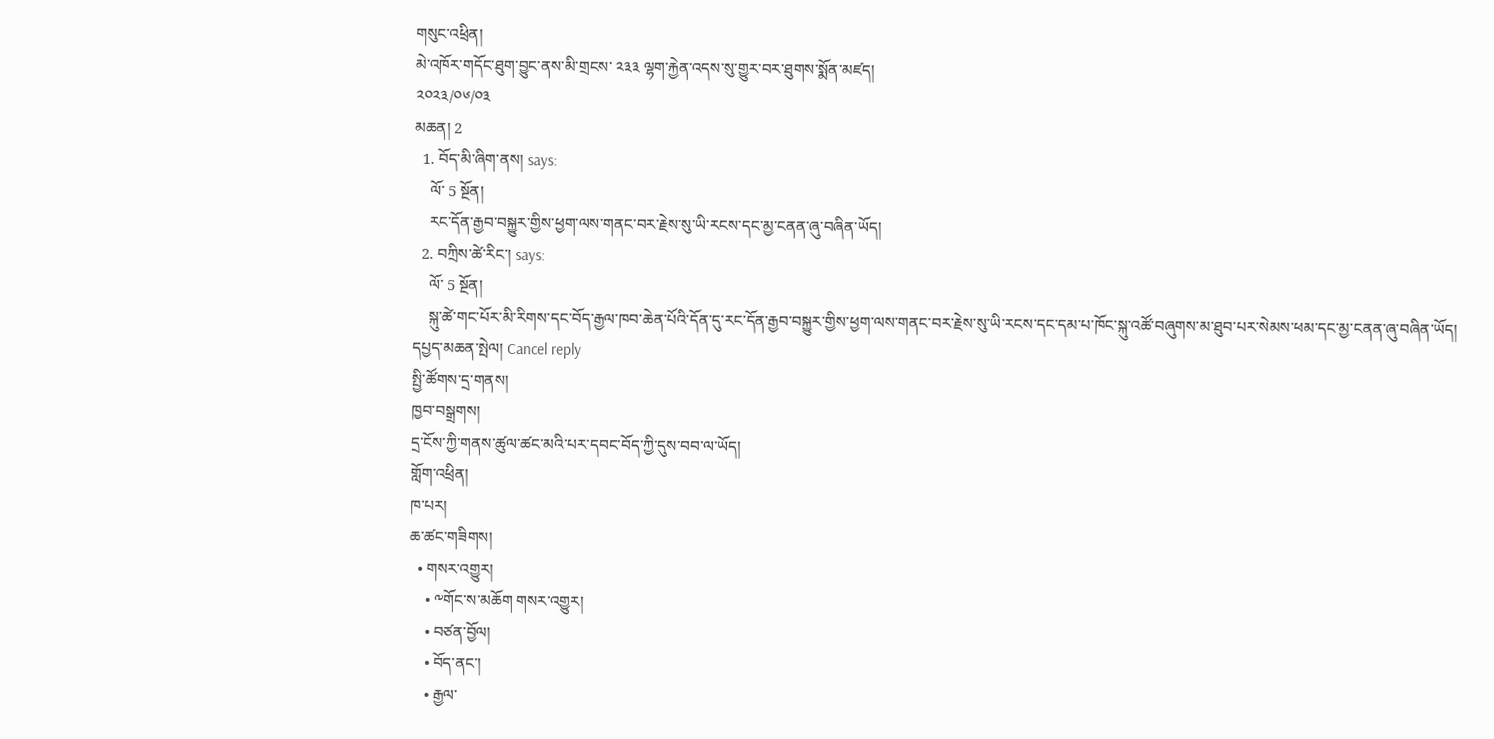གསུང་འཕྲིན།
མེ་འཁོར་གདོང་ཐུག་བྱུང་ནས་མི་གྲངས་ ༢༣༣ ལྷག་རྐྱེན་འདས་སུ་གྱུར་བར་ཐུགས་སྨོན་མཛད།
༢༠༢༣/༠༦/༠༣
མཆན། 2
  1. བོད་མི་ཞིག་ནས། says:
    ལོ་ 5 སྔོན།
    རང་དོན་རྒྱབ་བསྐྱུར་གྱིས་ཕྱག་ལས་གནང་བར་རྗེས་སུ་ཡི་རངས་དང་མྱ་ངནན་ཞུ་བཞིན་ཡོད།
  2. བཀྲིས་ཚེ་རིང་། says:
    ལོ་ 5 སྔོན།
    སྐུ་ཚེ་གང་པོར་མི་རིགས་དང་བོད་རྒྱལ་ཁབ་ཆེན་པོའི་དོན་དུ་རང་དོན་རྒྱབ་བསྐྱུར་གྱིས་ཕྱག་ལས་གནང་བར་རྗེས་སུ་ཡི་རངས་དང་དམ་པ་ཁོང་སྐུ་འཚོ་བཞུགས་མ་ཐུབ་པར་སེམས་ཕམ་དང་མྱ་ངནན་ཞུ་བཞིན་ཡོད།
དཔྱད་མཆན་སྤེལ། Cancel reply
སྤྱི་ཚོགས་དྲ་གནས།
ཁྱབ་བསྒྲགས།
དྲ་ངོས་ཀྱི་གནས་ཚུལ་ཚང་མའི་པར་དབང་བོད་ཀྱི་དུས་བབ་ལ་ཡོད།
གློག་འཕྲིན།
ཁ་པར།
ཆ་ཚང་གཟིགས།
  • གསར་འགྱུར།
    • ༸གོང་ས་མཆོག གསར་འགྱུར།
    • བཙན་བྱོལ།
    • བོད་ནང་།
    • རྒྱལ་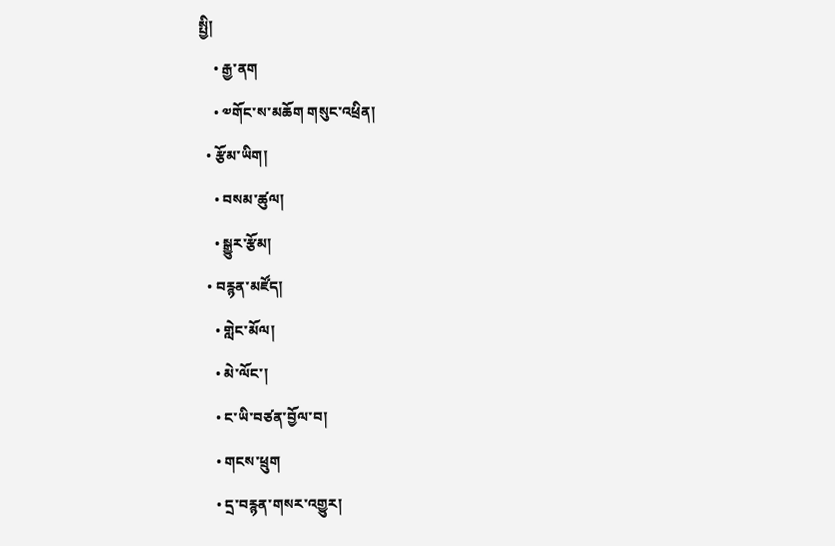སྤྱི།
    • རྒྱ་ནག
    • ༧གོང་ས་མཆོག གསུང་འཕྲིན།
  • རྩོམ་ཡིག།
    • བསམ་ཚུལ།
    • སྒྱུར་རྩོམ།
  • བརྙན་མཛོད།
    • གླེང་མོལ།
    • མེ་ལོང་།
    • ང་ཡི་བཙན་བྱོལ་བ།
    • གངས་ཕྲུག
    • དྲ་བརྙན་གསར་འགྱུར།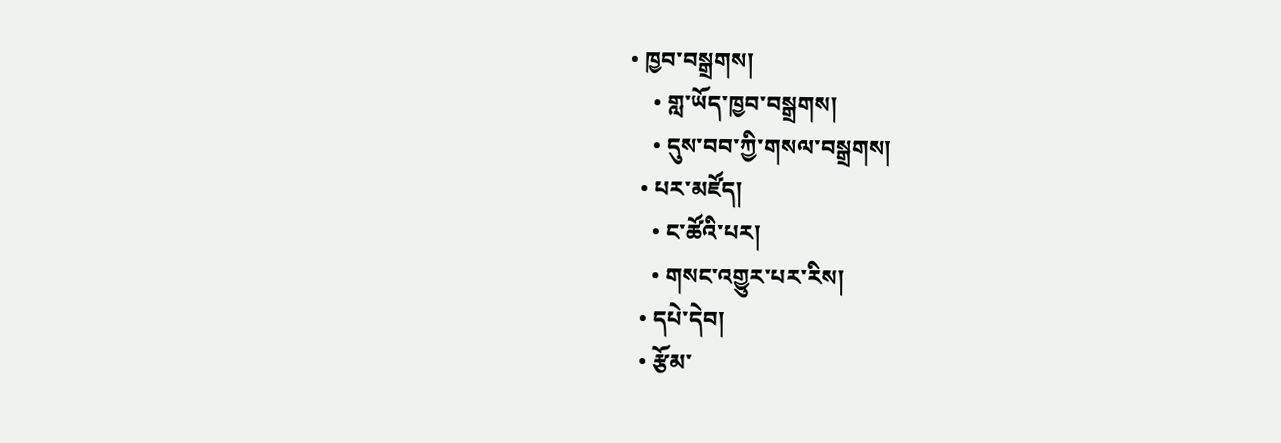• ཁྱབ་བསྒྲགས།
    • གླ་ཡོད་ཁྱབ་བསྒྲགས།
    • དུས་བབ་ཀྱི་གསལ་བསྒྲགས།
  • པར་མཛོད།
    • ང་ཚོའི་པར།
    • གསང་འགྱུར་པར་རིས།
  • དཔེ་དེབ།
  • རྩོམ་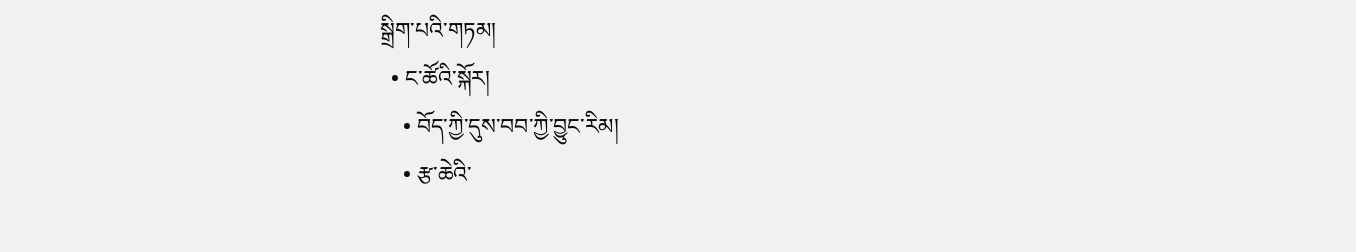སྒྲིག་པའི་གཏམ།
  • ང་ཚོའི་སྐོར།
    • བོད་ཀྱི་དུས་བབ་ཀྱི་བྱུང་རིམ།
    • རྩ་ཆེའི་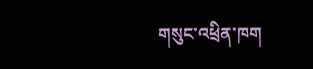གསུང་འཕྲིན་ཁག